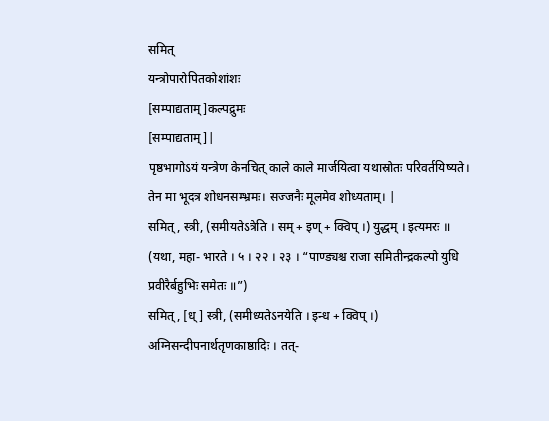समित्
यन्त्रोपारोपितकोशांशः
[सम्पाद्यताम्]कल्पद्रुमः
[सम्पाद्यताम्]|
पृष्ठभागोऽयं यन्त्रेण केनचित् काले काले मार्जयित्वा यथास्रोतः परिवर्तयिष्यते। तेन मा भूदत्र शोधनसम्भ्रमः। सज्जनैः मूलमेव शोध्यताम्। |
समित्, स्त्री, (समीयतेऽत्रेति । सम् + इण् + क्विप् ।) युद्धम् । इत्यमरः ॥ (यथा, महा- भारते । ५ । २२ । २३ । “पाण्ड्यश्च राजा समितीन्द्रकल्पो युधि प्रवीरैर्बहुभिः समेतः ॥”)
समित्, [ध्] स्त्री, (समीध्यतेऽनयेति । इन्ध + क्विप् ।) अग्निसन्दीपनार्थतृणकाष्ठादिः । तत्-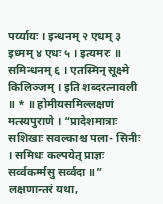पर्य्यायः । इन्धनम् २ एधम् ३ इध्मम् ४ एधः ५ । इत्यमरः ॥ समिन्धनम् ६ । एतस्मिन् सूक्ष्मे किलिञ्जम् । इति शब्दरत्नावली ॥ * ॥ होमीयसमिल्लक्षणं मत्स्यपुराणे । “प्रादेशमात्राः सशिखाः सवल्काश्च पला- सिनीः । समिधः कल्पयेत् प्राज्ञः सर्व्वकर्म्मसु सर्व्वदा ॥” लक्षणान्तरं यथा,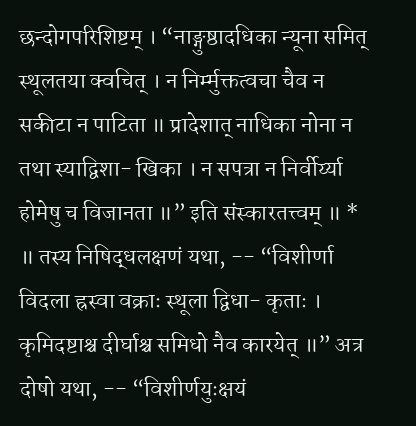छन्दोगपरिशिष्टम् । “नाङ्गुष्ठादधिका न्यूना समित् स्थूलतया क्वचित् । न निर्म्मुक्तत्वचा चैव न सकीटा न पाटिता ॥ प्रादेशात् नाधिका नोना न तथा स्याद्विशा- खिका । न सपत्रा न निर्वीर्य्या होमेषु च विजानता ॥” इति संस्कारतत्त्वम् ॥ * ॥ तस्य निषिद्धलक्षणं यथा, -- “विशीर्णा विदला ह्रस्वा वक्राः स्थूला द्विधा- कृताः । कृमिदष्टाश्च दीर्घाश्च समिधो नैव कारयेत् ॥” अत्र दोषो यथा, -- “विशीर्णयुःक्षयं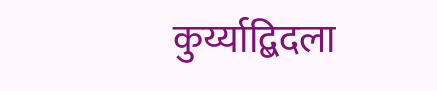कुर्य्याद्बिदला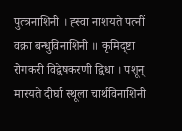पुत्त्रनाशिनी । ह्स्वा नाशयते पत्नीं वक्रा बन्धुविनाशिनी ॥ कृमिद्ष्टा रोगकरी विद्वेषकरणी द्विधा । पशून् मारयते दीर्घा स्थूला चार्थविनाशिनी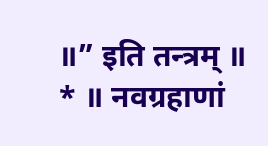॥” इति तन्त्रम् ॥ * ॥ नवग्रहाणां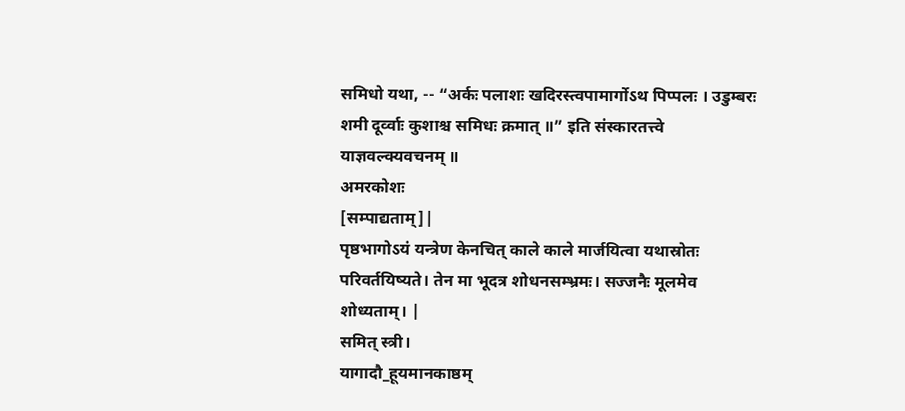समिधो यथा, -- “अर्कः पलाशः खदिरस्त्वपामार्गोऽथ पिप्पलः । उडुम्बरः शमी दूर्व्वाः कुशाश्च समिधः क्रमात् ॥” इति संस्कारतत्त्वे याज्ञवल्क्यवचनम् ॥
अमरकोशः
[सम्पाद्यताम्]|
पृष्ठभागोऽयं यन्त्रेण केनचित् काले काले मार्जयित्वा यथास्रोतः परिवर्तयिष्यते। तेन मा भूदत्र शोधनसम्भ्रमः। सज्जनैः मूलमेव शोध्यताम्। |
समित् स्त्री।
यागादौ_हूयमानकाष्ठम्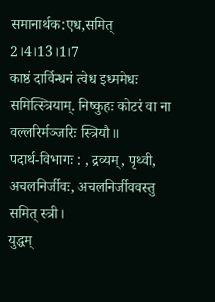समानार्थक:एध,समित्
2।4।13।1।7
काष्ठं दार्विन्धनं त्वेध इध्ममेधः समित्स्त्रियाम्. निष्कुहः कोटरं वा ना वल्लरिर्मञ्जरिः स्त्रियौ॥
पदार्थ-विभागः : , द्रव्यम्, पृथ्वी, अचलनिर्जीवः, अचलनिर्जीववस्तु
समित् स्त्री।
युद्धम्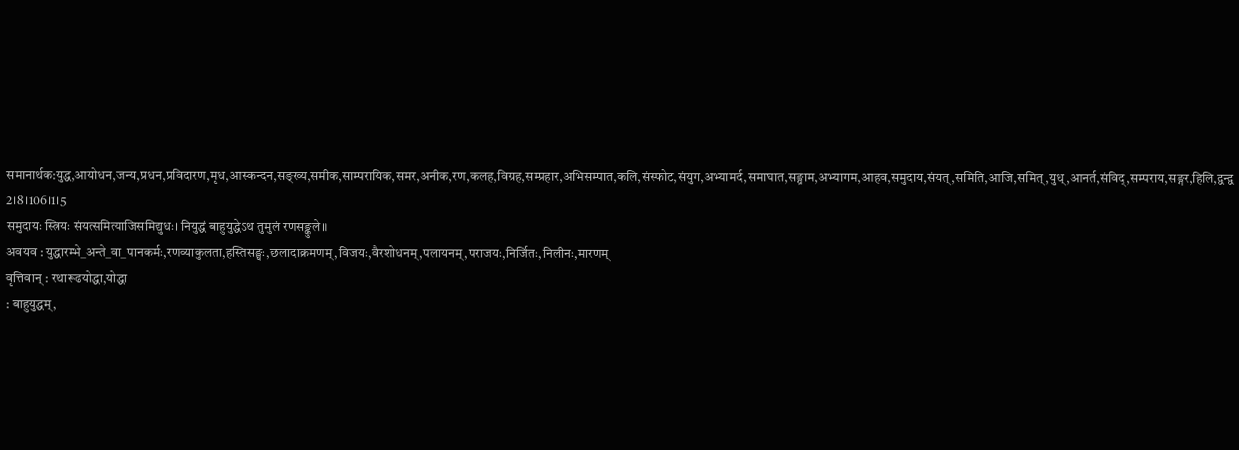समानार्थक:युद्ध,आयोधन,जन्य,प्रधन,प्रविदारण,मृध,आस्कन्दन,सङ्ख्य,समीक,साम्परायिक,समर,अनीक,रण,कलह,विग्रह,सम्प्रहार,अभिसम्पात,कलि,संस्फोट,संयुग,अभ्यामर्द,समाघात,सङ्ग्राम,अभ्यागम,आहव,समुदाय,संयत्,समिति,आजि,समित्,युध्,आनर्त,संविद्,सम्पराय,सङ्गर,हिलि,द्वन्द्व
2।8।106।1।5
समुदायः स्त्रियः संयत्समित्याजिसमिद्युधः। नियुद्धं बाहुयुद्धेऽथ तुमुलं रणसङ्कुले॥
अवयव : युद्धारम्भे_अन्ते_वा_पानकर्मः,रणव्याकुलता,हस्तिसङ्घः,छलादाक्रमणम्,विजयः,वैरशोधनम्,पलायनम्,पराजयः,निर्जितः,निलीनः,मारणम्
वृत्तिवान् : रथारूढयोद्धा,योद्धा
: बाहुयुद्धम्,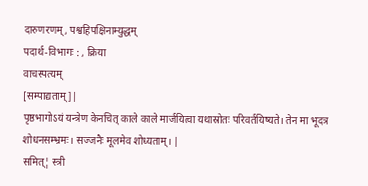दारुणरणम्, पश्वहिपक्षिनाम्युद्धम्
पदार्थ-विभागः : , क्रिया
वाचस्पत्यम्
[सम्पाद्यताम्]|
पृष्ठभागोऽयं यन्त्रेण केनचित् काले काले मार्जयित्वा यथास्रोतः परिवर्तयिष्यते। तेन मा भूदत्र शोधनसम्भ्रमः। सज्जनैः मूलमेव शोध्यताम्। |
समित्¦ स्त्री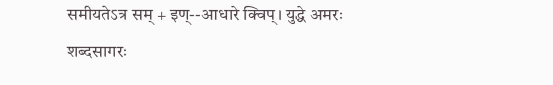समीयतेऽत्र सम् + इण्--आधारे क्विप्। युद्धे अमरः
शब्दसागरः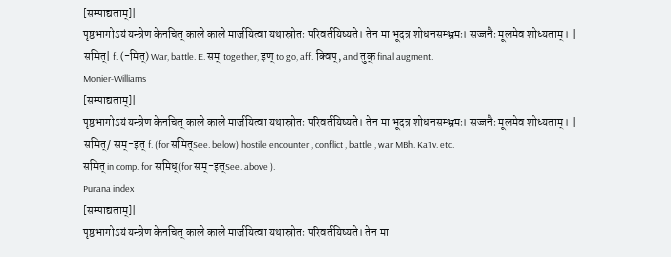[सम्पाद्यताम्]|
पृष्ठभागोऽयं यन्त्रेण केनचित् काले काले मार्जयित्वा यथास्रोतः परिवर्तयिष्यते। तेन मा भूदत्र शोधनसम्भ्रमः। सज्जनैः मूलमेव शोध्यताम्। |
समित्¦ f. (-मित्) War, battle. E. सम् together, इण् to go, aff. क्विप्, and तुक् final augment.
Monier-Williams
[सम्पाद्यताम्]|
पृष्ठभागोऽयं यन्त्रेण केनचित् काले काले मार्जयित्वा यथास्रोतः परिवर्तयिष्यते। तेन मा भूदत्र शोधनसम्भ्रमः। सज्जनैः मूलमेव शोध्यताम्। |
समित्/ सम्-इत् f. (for समित्See. below) hostile encounter , conflict , battle , war MBh. Ka1v. etc.
समित् in comp. for समिध्(for सम्-इत्See. above ).
Purana index
[सम्पाद्यताम्]|
पृष्ठभागोऽयं यन्त्रेण केनचित् काले काले मार्जयित्वा यथास्रोतः परिवर्तयिष्यते। तेन मा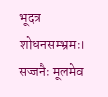भूदत्र शोधनसम्भ्रमः। सज्जनैः मूलमेव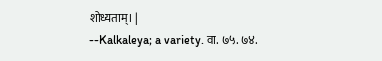शोध्यताम्। |
--Kalkaleya; a variety. वा. ७५. ७४.